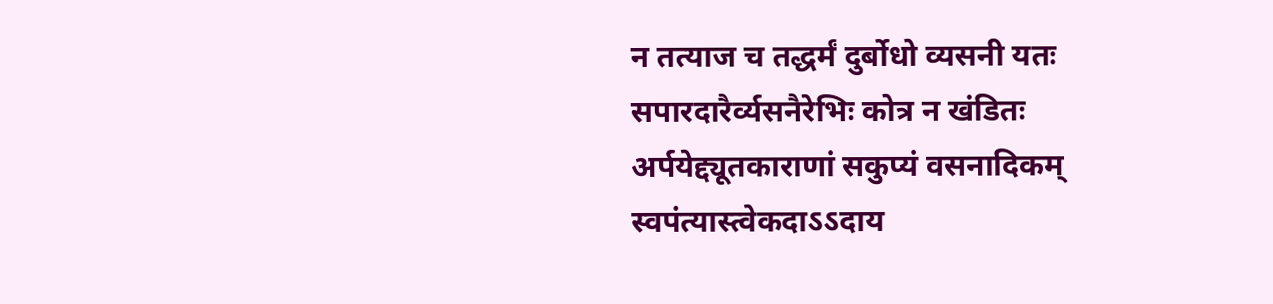न तत्याज च तद्धर्मं दुर्बोधो व्यसनी यतः
सपारदारैर्व्यसनैरेभिः कोत्र न खंडितः
अर्पयेद्द्यूतकाराणां सकुप्यं वसनादिकम्
स्वपंत्यास्त्वेकदाऽऽदाय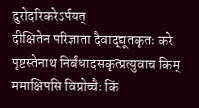दुरोदरिकरेऽर्पयत्
दीक्षितेन परिज्ञाता दैवाद्द्यूतकृतः करे पृष्टस्तेनाथ निर्बंधादसकृत्प्रत्युवाच किम्
ममाक्षिपसि विप्रोच्चैः किं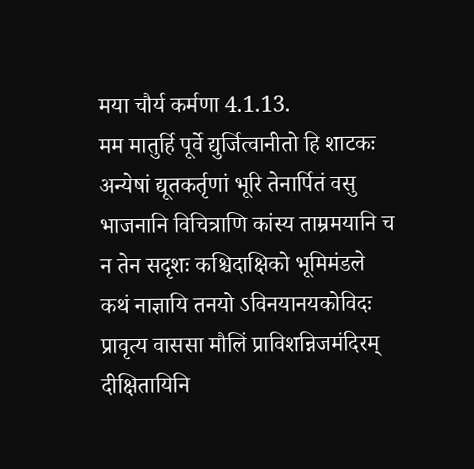मया चौर्य कर्मणा 4.1.13.
मम मातुर्हि पूर्वे द्युर्जित्वानीतो हि शाटकः
अन्येषां द्यूतकर्तृणां भूरि तेनार्पितं वसु
भाजनानि विचित्राणि कांस्य ताम्रमयानि च
न तेन सदृशः कश्चिदाक्षिको भूमिमंडले
कथं नाज्ञायि तनयो ऽविनयानयकोविदः
प्रावृत्य वाससा मौलिं प्राविशन्निजमंदिरम्
दीक्षितायिनि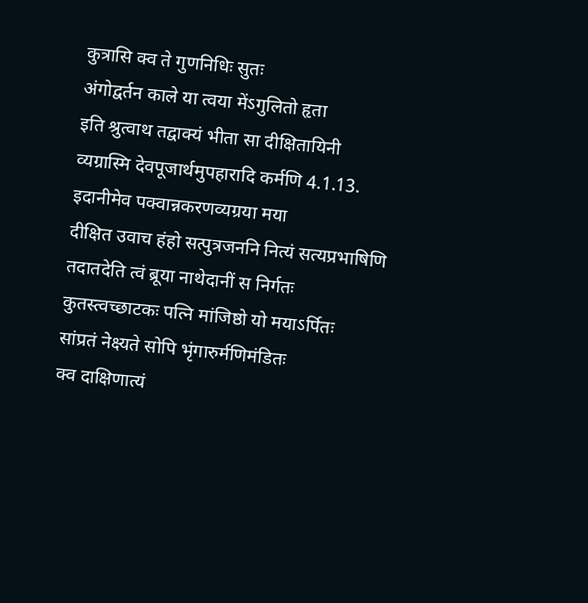कुत्रासि क्व ते गुणनिधिः सुतः
अंगोद्वर्तन काले या त्वया मेंऽगुलितो हृता
इति श्रुत्वाथ तद्वाक्यं भीता सा दीक्षितायिनी
व्यग्रास्मि देवपूजार्थमुपहारादि कर्मणि 4.1.13.
इदानीमेव पक्वान्नकरणव्यग्रया मया
दीक्षित उवाच हंहो सत्पुत्रजननि नित्यं सत्यप्रभाषिणि
तदातदेति त्वं ब्रूया नाथेदानीं स निर्गतः
कुतस्त्वच्छाटकः पत्नि मांजिष्ठो यो मयाऽर्पितः
सांप्रतं नेक्ष्यते सोपि भृंगारुर्मणिमंडितः
क्व दाक्षिणात्यं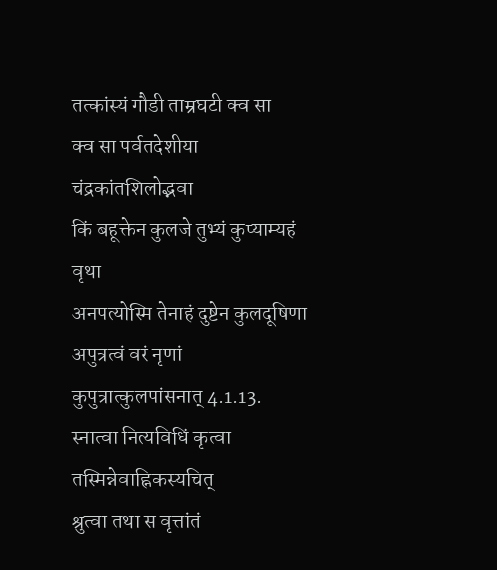तत्कांस्यं गौडी ताम्रघटी क्व सा
क्व सा पर्वतदेशीया चंद्रकांतशिलोद्भवा
किं बहूक्तेन कुलजे तुभ्यं कुप्याम्यहं वृथा
अनपत्योस्मि तेनाहं दुष्टेन कुलदूषिणा
अपुत्रत्वं वरं नृणां कुपुत्रात्कुलपांसनात् 4.1.13.
स्नात्वा नित्यविधिं कृत्वा तस्मिन्नेवाह्निकस्यचित्
श्रुत्वा तथा स वृत्तांतं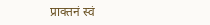प्राक्तनं स्वं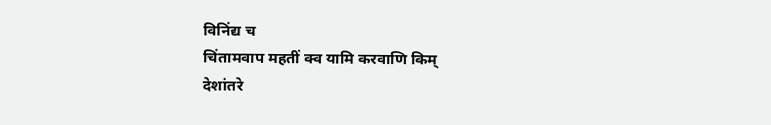विनिंद्य च
चिंतामवाप महतीं क्व यामि करवाणि किम्
देशांतरे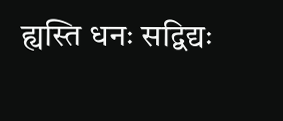ह्यस्ति धनः सद्विद्यः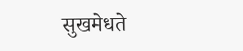सुखमेधते